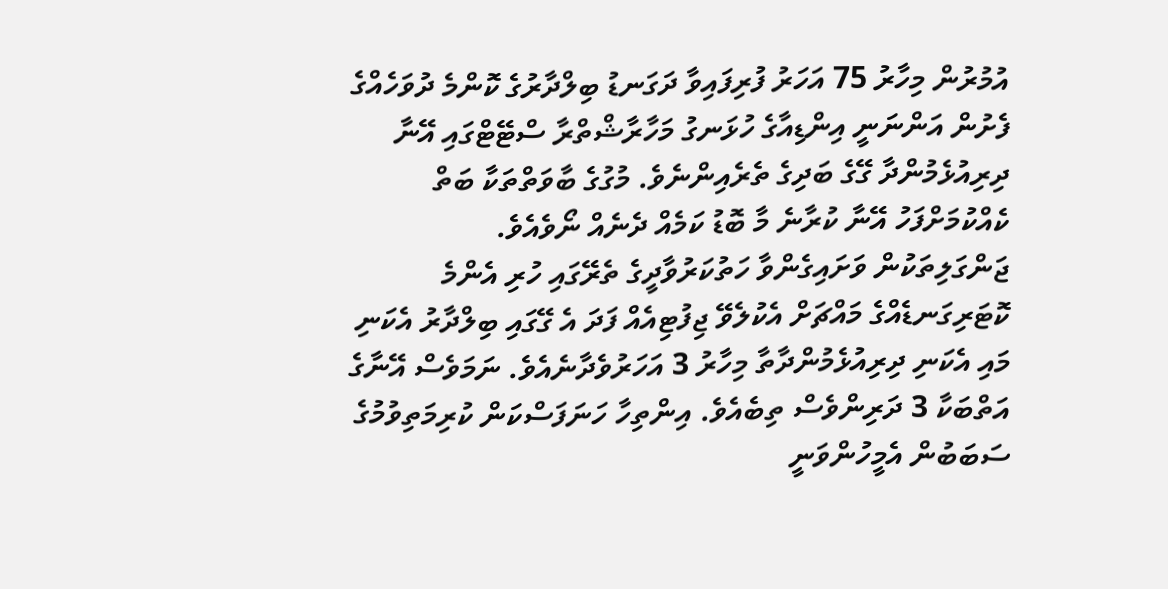އުމުރުން މިހާރު 75 އަހަރު ފުރިފައިވާ ދަގަނޑު ބިލްދާރުގެ ކޮންމެ ދުވަހެއްގެ ފެށުން އަންނަނީ އިންޑިއާގެ ހުޅަނގު މަހާރާޝްތްރާ ސްޓޭޓްގައި އޭނާ ދިރިއުޅެމުންދާ ގޭގެ ބަދިގެ ތެރެއިންނެވެ. މުގުގެ ބާވަތްތަކާ ބަތް ކެއްކުމަށްފަހު އޭނާ ކުރާނެ މާ ބޮޑު ކަމެއް ދެނެއް ނޯވެއެވެ.
ޖަންގަލިތަކުން ވަށައިގެންވާ ހަތުކަރުވާދީގެ ތެރޭގައި ހުރި އެންމެ ކޮޓަރިގަނޑެއްގެ މައްޗަށް އެކުލެވޭ ޖިފުޓިއެއް ފަދަ އެ ގޭގައި ބިލްދާރު އެކަނި މައި އެކަނި ދިރިއުޅެމުންދާތާ މިހާރު 3 އަހަރުވެދާނެއެވެ. ނަމަވެސް އޭނާގެ އަތްބަކާ 3 ދަރިންވެސް ތިބެއެވެ. އިންތިހާ ހަނަފަސްކަން ކުރިމަތިވުމުގެ ސަބަބުން އެމީހުންވަނީ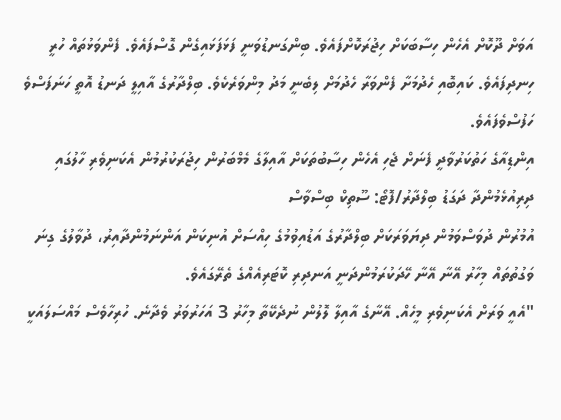އަވަށް ދޫކޮށް އެހެން ހިސާބަކަށް ހިޖުރަކޮށްފައެވެ. ބިންގަނޑުވަނީ ފަޅަފަޅައިގެން ގޮސްފައެވެ. ފެންވަޅުތައް ހުރީ ހިނދިފައެވެ. ކައިބޮއި ހެދުމަށާ ފެންވަރާ ހެދުމަށް ލިބެނީ މަދު މިންވަރެކެވެ. ބިލްދާރުގެ އާއިލީ ދަނޑު އޮތީ ހަނަފަސްވެ ހަފުސްވެފައެވެ.
އިންޑިއާގެ ހަތުކަރުވާދީ ފެނަށް ޖެހި އެހެން ހިސާބުތަކަށް އާއިލާގެ މެމްބަރުން ހިޖުރަކުރުމުން އެކަނިވެރި ހާލުގައި ދިރިއުޅެމުންދާ ދަގަޑު ބިލްދާރު/ފޮޓޯ: ސޫތިކް ބިސްވާސް
އުމުރުން ދުވަސްވަމުން ދިޔަވަރަކަށް ބިލްދާރުގެ އަޑުއިވުމުގެ ހިއްސަށް އުނިކަން އަންނަމުންދާއިރު، ދުވާލުގެ ގިނަ ވަގުތުތައް މިހާރު އޭނާ އޭނާ ހޭދަކުރަމުންދަނީ އަނދިރި ކޮޓަރިއެއްގެ ތެރޭގައެވެ.
"އެއީ ވަރަށް އެކަނިވެރި މީހެއް. އޭނާގެ އާއިލާ ލޮލުން ނުދެކޭތާ މިހާރު 3 އަހަރުވަރު ވެދާނެ. ހުރިހާވެސް މައްސަލައަކީ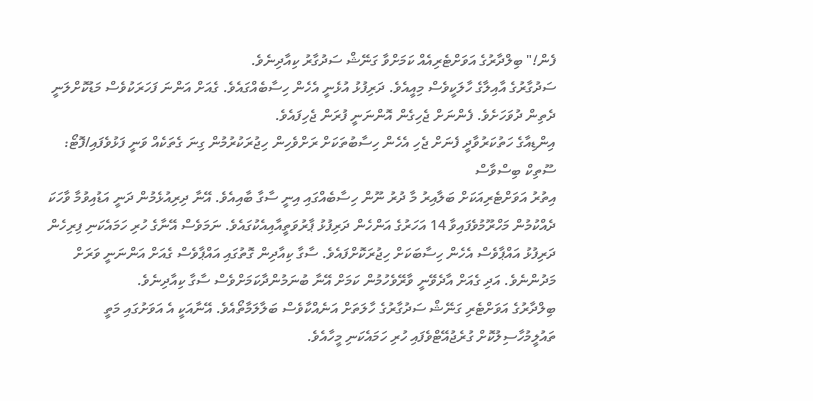ފެން!" ބިލްދާރުގެ އަވަށްޓެރިއެއް ކަމަށްވާ ގަނޭޝް ސަދުގާރު ކިއާދިނެވެ.
ސަދުގާރުގެ އާއިލާގެ ހާލަކީވެސް މިއީއެވެ. ދަރިފުޅު އުޅެނީ އެހެން ހިސާބެއްގައެވެ. ގެއަށް އަންނަ ފަހަރަކުވެސް މަޑުކޮށްލަނީ ދެތިން ދުވަހަށެވެ. ފެންނަށް ޖެހިގެން އޮންނަނީ ފުރަން ޖެހިފައެވެ.
އިންޑިއާގެ ހަތުކަރުވާދީ ފެނަށް ޖެހި އެހެން ހިސާބުތަކަށް ރަށްވެހިން ހިޖުރަކުރުމުން ގިނަ ގެތަކެއް ވަނީ ފަޅުވެފައި/ފޮޓޯ: ސޫތިކް ބިސްވާސް
އިތުރު އަވަށްޓެރިއަކަށް ބަލާއިރު މާ ދުރު ނޫން ހިސާބެއްގައި އިނީ ސާގާ ބާއިއެވެ. އޭނާ ދިރިއުޅެމުން ދަނީ އަޑުއިވުމާ ވާހަކަ ދެއްކުމުން މަހްރޫމުވެފައިވާ 14 އަހަރުގެ އަންހެން ދަރިފުޅު ޕާރުވަތީއާއިއެކުގައެވެ. ނަމަވެސް އޭނާގެ ހުރި ހަމައެކަނި ފިރިހެން ދަރިފުޅު އައްޕާވެސް އެހެން ހިސާބަކަށް ހިޖުރަކޮށްފައެވެ. ސާގާ ކިއާދިން ގޮތުގައި އައްޕާވެސް ގެއަށް އަންނަނީ ވަރަށް މަދުންނެވެ. އަދި ގެއަށް އާދެވޭނީ ވާރޭވެހުމުން ކަމަށް އޭނާ ބުނަމުންދާކަމަށްވެސް ސާގާ ކިއާދިނެވެ.
ބިލްދާރުގެ އަވަށްޓެރި ގަނޭޝް ސަދުގާރުގެ ހާލަތަށް އަނެއްކާވެސް ބަލާލަމާތޯއެވެ. އޭނާއަކީ އެ އަވަށުގައި މަތީ ތައުލީމުހާސިލުކޮށް ގުރެޖުއޭޓްވެފައި ހުރި ހަމައެކަނި މީހާއެވެ.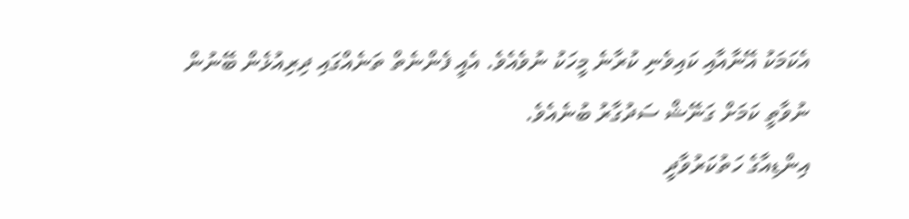އެކަމަކު އޭނާއާއި ކައިވެނި ކުރާނެ މީހަކު ނުވެއެވެ. އެއީ ފެންނެތް ތަނެއްގައި ދިރިއުޅެން ބޭނުން ނުވާތީ ކަމަށް ގަނޭޝް ސަދުގާރު ބުނެއެވެ.
އިންޑިއާގެ ހަތުކަރުވާދީ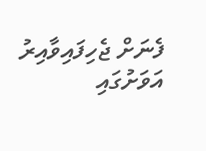ފެނަށް ޖެހިފައިވާއިރު އަވަށުގައި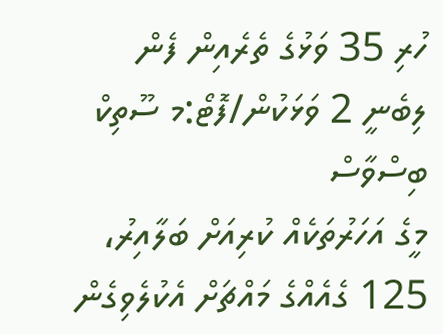ހުރި 35 ވަޅުގެ ތެރެއިން ފެން ލިބެނީ 2 ވަޅަކުން/ފޮޓޯ:މ ސޫތިކް ބިސްވާސް
މީގެ އަހަރުތަކެއް ކުރިއަށް ބަލާއިރު، 125 ގެއެއްގެ މައްޗަށް އެކުލެވިގެން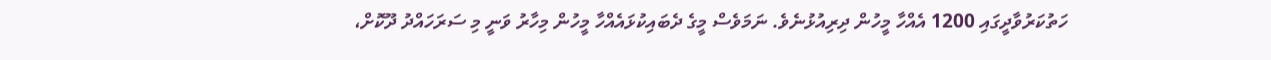ހަތުކަރުވާދީގައި 1200 އެއްހާ މީހުން ދިރިއުޅުނެވެ. ނަމަވެސް މީގެ ދެބައިކުޅައެއްހާ މީހުން މިހާރު ވަނީ މި ސަރަހައްދު ދޫކޮށް،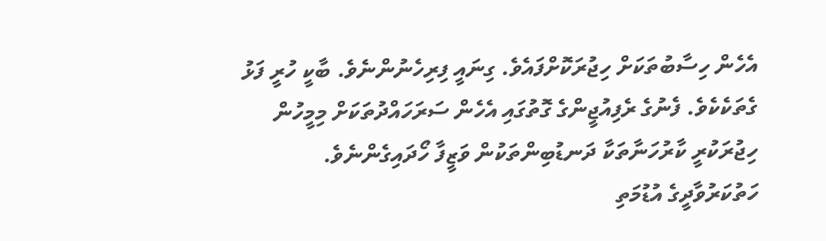އެހެން ހިސާބުތަކަށް ހިޖުރަކޮށްފައެވެ. ގިނައީ ފިރިހެނުންނެވެ. ބާކީ ހުރީ ފަޅު ގެތަކެކެވެ. ފެނުގެ ރެފިއުޖީންގެ ގޮތުގައި އެހެން ސަރަހައްދުތަކަށް މިމީހުން ހިޖުރަކުރީ ކާރުހަނާތަކާ ދަނޑުބިންތަކުން ވަޒީފާ ހޯދައިގެންނެވެ.
ހަތުކަރުވާދީގެ އުޑުމަތި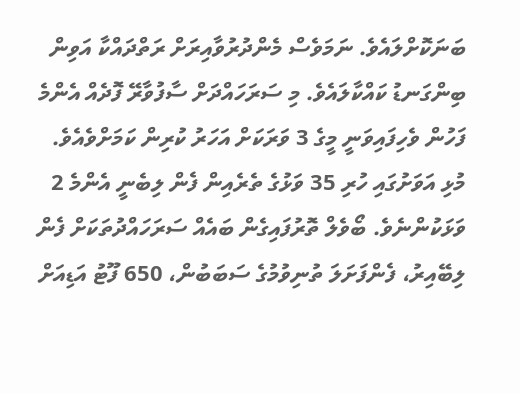ބަނަކޮށްލައެވެ. ނަމަވެސް މެންދުރުވާއިރަށް ރަތްދައްކާ އަވިން ބިންގަނޑު ކައްކާލައެވެ. މި ސަރަހައްދަށް ސާފުވާރޭ ފޮދެއް އެންމެ ފަހުން ވެހިފައިވަނީ މީގެ 3 ވަރަކަށް އަހަރު ކުރިން ކަމަށްވެއެވެ.
މުޅި އަވަށުގައި ހުރި 35 ވަޅުގެ ތެރެއިން ފެން ލިބެނީ އެންމެ 2 ވަޅަކުންނެވެ. ބޯވެލް ތޮރުފައިގެން ބައެއް ސަރަހައްދުތަކަށް ފެން ލިބޭއިރު، ފެންފަށަލަ ތުނިވުމުގެ ސަބަބުން، 650 ފޫޓު އަޑިއަށް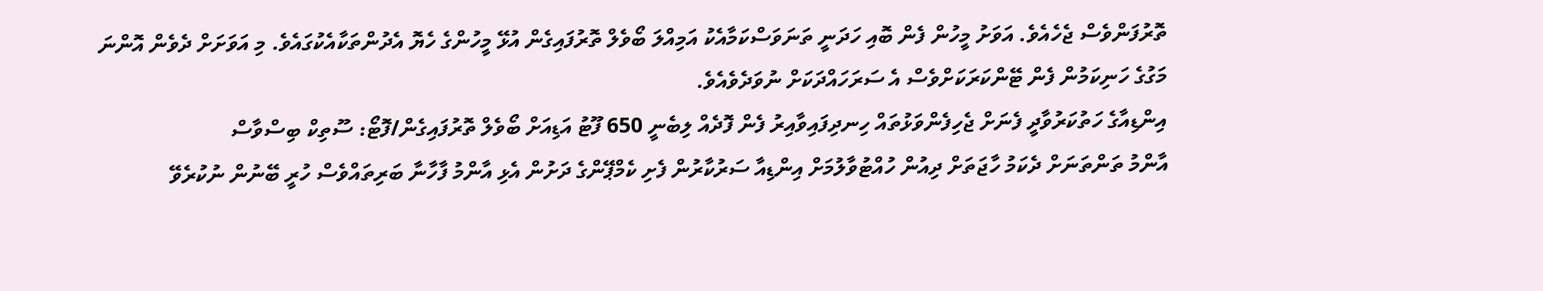ތޮރުފަންވެސް ޖެހެއެވެ. އަވަށު މީހުން ފެން ބޮއި ހަދަނީ ތަނަވަސްކަމާއެކު އަމިއްލަ ބޯވެލް ތޮރުފައިގެން އުޅޭ މީހުންގެ ހެޔޮ އެދުންތަކާއެކުގައެވެ. މި އަވަށަށް ދެވެން އޮންނަ މަގުގެ ހަނިކަމުން ފެން ޓޭންކަރަކަށްވެސް އެ ސަރަހައްދަކަށް ނުވަދެވެއެވެ.
އިންޑިއާގެ ހަތުކަރުވާދީ ފެނަށް ޖެހިފެންވަޅުތައް ހިނދިފައިވާއިރު ފެން ފޮދެއް ލިބެނީ 650 ފޫޓު އަޑިއަށް ބޯވެލް ތޮރުފައިގެން/ފޮޓޯ: ސޫތިކް ބިސްވާސް
އާންމު ތަންތަނަށް ދެކަމު ހާޖަތަށް ދިއުން ހުއްޓުވާލުމަށް އިންޑިއާ ސަރުކާރުން ފެށި ކެމްޕޭންގެ ދަށުން އެޅި އާންމު ފާހާނާ ބަރިތައްވެސް ހުރީ ބޭނުން ނުކުރެވޭ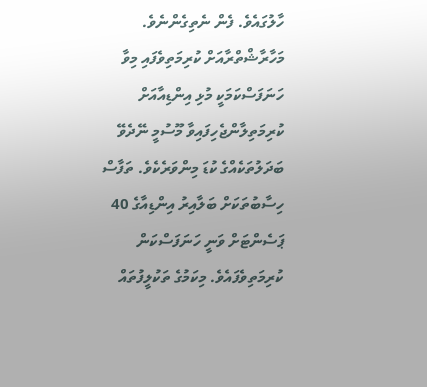ހާލުގައެވެ. ފެން ނެތިގެންނެވެ.
މަހާރާޝްތްރާއަށް ކުރިމަތިވެފައި މިވާ ހަނަފަސްކަމަކީ މުޅި އިންޑިއާއަށް ކުރިމަތިލާންޖެހިފައިވާ މޫސުމީ ނޭދެވޭ ބަދަލުތަކެއްގެ ކުޑަ މިންވަރެކެވެ. ތަފާސް ހިސާބުތަކަށް ބަލާއިރު އިންޑިއާގެ 40 ޕަސެންޓަށް ވަނީ ހަނަފަސްކަން ކުރިމަތިވެފައެވެ. މިކަމުގެ ތަކުލީފުތައް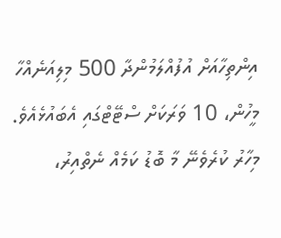އިންތިހާއަށް އުފުއްލަމުންދާ 500 މިލިއަނެއްހާ މީހުން، 10 ވަރަކަށް ސްޓޭޓްގައި އެބައުޅެއެވެ. މިހާރު ކުރެވެނޭ މާ ބޮޑު ކަމެއް ނެތްއިރު،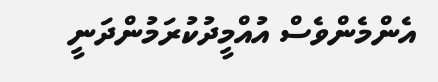އެންމެންވެސް އުއްމީދުކުރަމުންދަނީ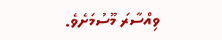ވިއްސާރަ މޫސުމަށެވެ.